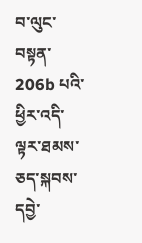བ་ལུང་བསྟན་ 206b པའི་ཕྱིར་འདི་ལྟར་ཐམས་ཅད་སྐབས་དབྱེ་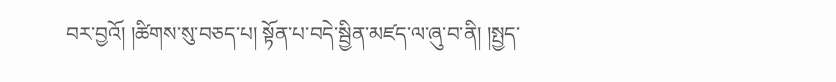བར་བྱའོ། །ཚིགས་སུ་བཅད་པ། སྟོན་པ་བདེ་སྦྱིན་མཛད་ལ་ཞུ་བ་ནི། །སྤྱད་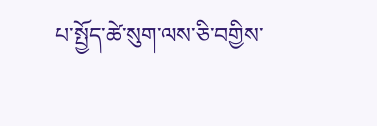པ་སྤྱོད་ཚེ་སུག་ལས་ཅི་བགྱིས་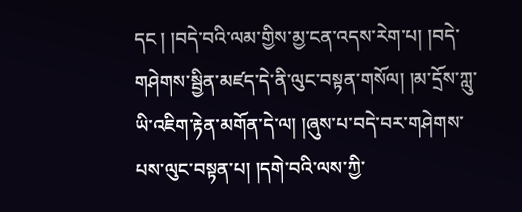དང ། །བདེ་བའི་ལམ་གྱིས་མྱ་ངན་འདས་རེག་པ། །བདེ་གཤེགས་སྦྱིན་མཛད་དེ་ནི་ལུང་བསྟན་གསོལ། །མ་དྲོས་ཀླུ་ཡི་འཇིག་རྟེན་མགོན་དེ་ལ། །ཞུས་པ་བདེ་བར་གཤེགས་པས་ལུང་བསྟན་པ། །དགེ་བའི་ལས་ཀྱི་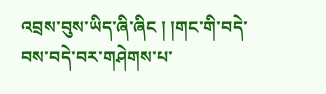འབྲས་བུས་ཡིད་ཞི་ཞིང ། །གང་གི་བདེ་བས་བདེ་བར་གཤེགས་པ་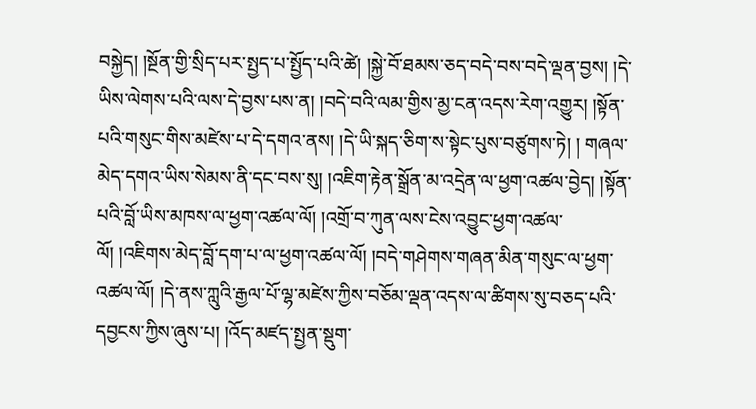བསྐྱེད། །སྔོན་གྱི་སྲིད་པར་སྤྱད་པ་སྤྱོད་པའི་ཚེ། །སྐྱེ་བོ་ཐམས་ཅད་བདེ་བས་བདེ་ལྡན་བྱས། །དེ་ཡིས་ལེགས་པའི་ལས་དེ་བྱས་པས་ན། །བདེ་བའི་ལམ་གྱིས་མྱ་ངན་འདས་རེག་འགྱུར། །སྟོན་པའི་གསུང་གིས་མཛེས་པ་དེ་དགའ་ནས། །དེ་ཡི་སྐད་ཅིག་ས་སྟེང་པུས་བཙུགས་ཏེ། ། གཞལ་མེད་དགའ་ཡིས་སེམས་ནི་དང་བས་སུ། །འཇིག་རྟེན་སྒྲོན་མ་འདྲེན་ལ་ཕྱག་འཚལ་བྱེད། །སྟོན་པའི་བློ་ཡིས་མཁས་ལ་ཕྱག་འཚལ་ལོ། །འགྲོ་བ་ཀུན་ལས་ངེས་འབྱུང་ཕྱག་འཚལ་ལོ། །འཇིགས་མེད་བློ་དག་པ་ལ་ཕྱག་འཚལ་ལོ། །བདེ་གཤེགས་གཞན་མིན་གསུང་ལ་ཕྱག་འཚལ་ལོ། །དེ་ནས་ཀླུའི་རྒྱལ་པོ་ལྷ་མཛེས་ཀྱིས་བཅོམ་ལྡན་འདས་ལ་ཚིགས་སུ་བཅད་པའི་དབྱངས་ཀྱིས་ཞུས་པ། །འོད་མཛད་སྤྱན་སྡུག་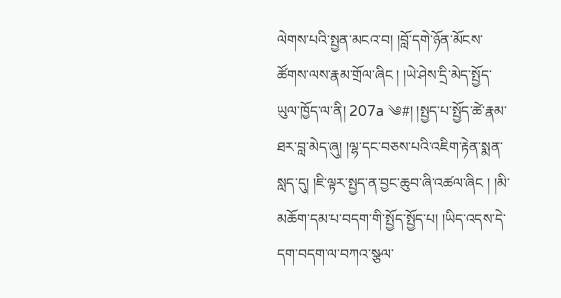ལེགས་པའི་སྤྱན་མངའ་བ། །བློ་དགེ་ཉོན་མོངས་ཚོགས་ལས་རྣམ་གྲོལ་ཞིང ། །ཡེ་ཤེས་དྲི་མེད་སྤྱོད་ཡུལ་ཁྱོད་ལ་ནི། 207a ༄#། །སྤྱད་པ་སྤྱོད་ཚེ་རྣམ་ཐར་བླ་མེད་ཞུ། །ལྷ་དང་བཅས་པའི་འཇིག་རྟེན་སྨན་སླད་དུ། །ཇི་ལྟར་སྤྱད་ན་བྱང་ཆུབ་ཞི་འཚལ་ཞིང ། །མི་མཆོག་དམ་པ་བདག་གི་སྤྱོད་སྤྱོད་པ། །ཡིད་འདས་དེ་དག་བདག་ལ་བཀའ་སྩལ་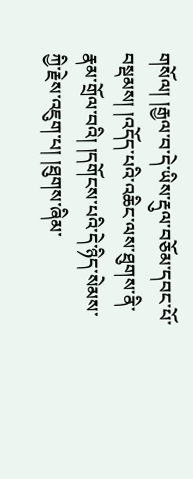གསོལ། །རྒྱལ་བ་དེ་ཡིས་རྡུལ་བཅོམ་དབང་པོ་བསྡམས། །འདོད་པའི་འཆིང་ལས་ཐུགས་ནི་རྣམ་གྲོལ་བའི། །དགོངས་པའི་དེ་ཉིད་སེམས་ཀྱི་རྗེས་འཇུག་པ། །ཐུགས་ཞིམ་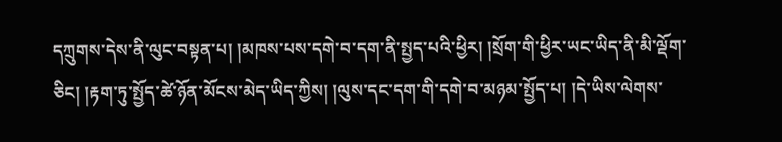དཀྲུགས་དེས་ནི་ལུང་བསྟན་པ། །མཁས་པས་དགེ་བ་དག་ནི་སྤྱད་པའི་ཕྱིར། །སྲོག་གི་ཕྱིར་ཡང་ཡིད་ནི་མི་ལྡོག་ཅིང། །རྟག་ཏུ་སྤྱོད་ཚེ་ཉོན་མོངས་མེད་ཡིད་ཀྱིས། །ལུས་དང་དག་གི་དགེ་བ་མཉམ་སྤྱོད་པ། །དེ་ཡིས་ལེགས་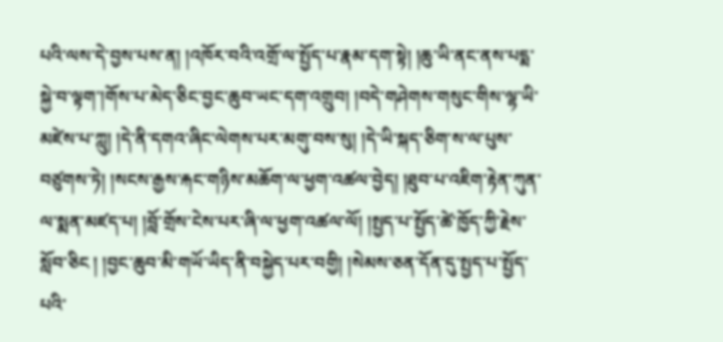པའི་ལས་དེ་བྱས་པས་ན། །འཁོར་བའི་འགྲོ་ལ་སྤྱོད་པ་རྣམ་དག་སྟེ། །ཆུ་ཡི་ནང་ནས་པདྨ་སྐྱེ་བ་ལྟག་།གོས་པ་མེད་ཅིང་བྱང་ཆུབ་ཡང་དག་འགྲུབ། །བདེ་གཤེགས་གསུང་གིས་ལྷ་ཡི་མཛེས་པ་ཀླུ། །དེ་ནི་དགའ་ཞིང་ལེགས་པར་མགུ་བས་སུ། །དེ་ཡི་སྐད་ཅིག་ས་ལ་པུས་བཙུགས་ཏེ། །སངས་རྒྱས་རྐང་གཉིས་མཆོག་ལ་ཕྱག་འཚལ་བྱེད། །ཐུབ་པ་འཇིག་རྟེན་ཀུན་ལ་སྨན་མཛད་པ། །བློ་གྲོས་ངེས་པར་ཞི་ལ་ཕྱག་འཚལ་ལོ། །སྤྱད་པ་སྤྱོད་ཚེ་ཁྱོད་ཀྱི་རྗེས་སློབ་ཅིང ། །བྱང་ཆུབ་མི་གཡོ་ཡིད་ནི་བསྐྱེད་པར་བགྱི། །སེམས་ཅན་དོན་དུ་སྤྱད་པ་སྤྱོད་པའི་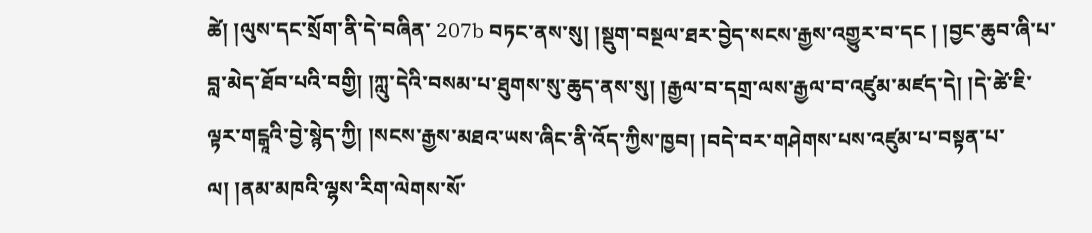ཚེ། །ལུས་དང་སྲོག་ནི་དེ་བཞིན་ 207b བཏང་ནས་སུ། །སྡུག་བསྔལ་ཐར་བྱེད་སངས་རྒྱས་འགྱུར་བ་དང ། །བྱང་ཆུབ་ཞི་པ་བླ་མེད་ཐོབ་པའི་བགྱི། །ཀླུ་དེའི་བསམ་པ་ཐུགས་སུ་ཆུད་ནས་སུ། །རྒྱལ་བ་དགྲ་ལས་རྒྱལ་བ་འཛུམ་མཛད་དེ། །དེ་ཚེ་ཇི་ལྟར་གངྒཱའི་བྱེ་སྙེད་ཀྱི། །སངས་རྒྱས་མཐའ་ཡས་ཞིང་ནི་འོད་ཀྱིས་ཁྱབ། །བདེ་བར་གཤེགས་པས་འཛུམ་པ་བསྟན་པ་ལ། །ནམ་མཁའི་ལྷས་རིག་ལེགས་སོ་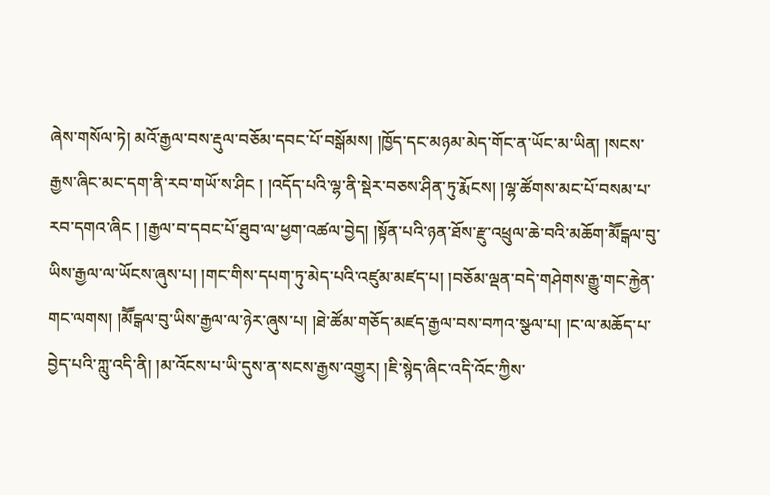ཞེས་གསོལ་ཏེ། མའོ་རྒྱལ་བས་རྡུལ་བཅོམ་དབང་པོ་བསྒོམས། །ཁྱོད་དང་མཉམ་མེད་གོང་ན་ཡོང་མ་ཡིན། །སངས་རྒྱས་ཞིང་མང་དག་ནི་རབ་གཡོ་ས་ཤིང ། །འདོད་པའི་ལྷ་ནི་སྡེར་བཅས་ཤིན་ཏུ་རྨོངས། །ལྷ་ཚོགས་མང་པོ་བསམ་པ་རབ་དགའ་ཞིང ། །རྒྱལ་བ་དབང་པོ་ཐུབ་ལ་ཕྱག་འཚལ་བྱེད། །སྟོན་པའི་ཉན་ཐོས་རྫུ་འཕྲུལ་ཆེ་བའི་མཆོག་མཽངྒལ་བུ་ཡིས་རྒྱལ་ལ་ཡོངས་ཞུས་པ། །གང་གིས་དཔག་ཏུ་མེད་པའི་འཛུམ་མཛད་པ། །བཅོམ་ལྡན་བདེ་གཤེགས་རྒྱུ་གང་རྐྱེན་གང་ལགས། །མཽངྒལ་བུ་ཡིས་རྒྱལ་ལ་ཉེར་ཞུས་པ། །ཐེ་ཚོམ་གཅོད་མཛད་རྒྱལ་བས་བཀའ་སྩལ་པ། །ང་ལ་མཆོད་པ་བྱེད་པའི་ཀླུ་འདི་ནི། །མ་འོངས་པ་ཡི་དུས་ན་སངས་རྒྱས་འགྱུར། །ཇི་སྙེད་ཞིང་འདི་འོང་ཀྱིས་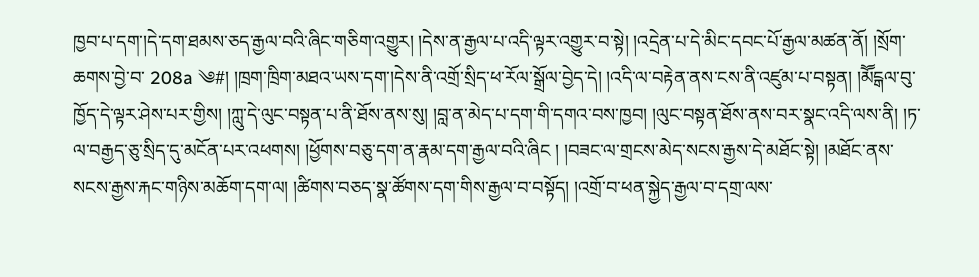ཁྱབ་པ་དག་།དེ་དག་ཐམས་ཅད་རྒྱལ་བའི་ཞིང་གཅིག་འགྱུར། །དེས་ན་རྒྱལ་པ་འདི་ལྟར་འགྱུར་བ་སྟེ། །འདྲེན་པ་དེ་མིང་དབང་པོ་རྒྱལ་མཚན་ནོ། །སྲོག་ཆགས་བྱེ་བ་ 208a ༄#། །ཁྲག་ཁྲིག་མཐའ་ཡས་དག་།དེས་ནི་འགྲོ་སྲིད་ཕ་རོལ་སྒྲོལ་བྱེད་དེ། །འདི་ལ་བརྟེན་ནས་ངས་ནི་འཛུམ་པ་བསྟན། །མཽངྒལ་བུ་ཁྱོད་དེ་ལྟར་ཤེས་པར་གྱིས། །ཀླུ་དེ་ལུང་བསྟན་པ་ནི་ཐོས་ནས་སུ། །བླ་ན་མེད་པ་དག་གི་དགའ་བས་ཁྱབ། །ལུང་བསྟན་ཐོས་ནས་བར་སྣང་འདི་ལས་ནི། །ཏ་ལ་བརྒྱད་ཅུ་སྲིད་དུ་མངོན་པར་འཕགས། །ཕྱོགས་བཅུ་དག་ན་རྣམ་དག་རྒྱལ་བའི་ཞིང ། །བཟང་ལ་གྲངས་མེད་སངས་རྒྱས་དེ་མཐོང་སྟེ། །མཐོང་ནས་སངས་རྒྱས་རྐང་གཉིས་མཆོག་དག་ལ། །ཚིགས་བཅད་སྣ་ཚོགས་དག་གིས་རྒྱལ་བ་བསྟོད། །འགྲོ་བ་ཕན་སྐྱེད་རྒྱལ་བ་དགྲ་ལས་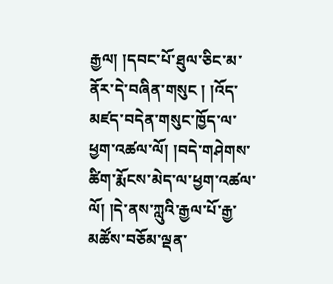རྒྱལ། །དབང་པོ་ཐུལ་ཅིང་མ་ནོར་དེ་བཞིན་གསུང ། །འོད་མཛད་བདེན་གསུང་ཁྱོད་ལ་ཕྱག་འཚལ་ལོ། །བདེ་གཤེགས་ཚིག་རྨོངས་མེད་ལ་ཕྱག་འཚལ་ལོ། །དེ་ནས་ཀླུའི་རྒྱལ་པོ་རྒྱ་མཚོས་བཅོམ་ལྡན་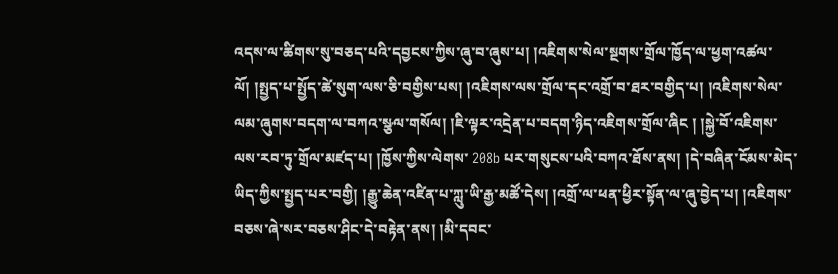འདས་ལ་ཚིགས་སུ་བཅད་པའི་དབྱངས་ཀྱིས་ཞུ་བ་ཞུས་པ། །འཇིགས་སེལ་སྔགས་གྲོལ་ཁྱོད་ལ་ཕྱག་འཚལ་ལོ། །སྤྱད་པ་སྤྱོད་ཚེ་སུག་ལས་ཅི་བགྱིས་པས། །འཇིགས་ལས་གྲོལ་དང་འགྲོ་བ་ཐར་བགྱིད་པ། །འཇིགས་སེལ་ལམ་ཞུགས་བདག་ལ་བཀའ་སྩལ་གསོལ། །ཇི་ལྟར་འདྲེན་པ་བདག་ཉིད་འཇིགས་གྲོལ་ཞིང ། །སྐྱེ་བོ་འཇིགས་ལས་རབ་ཏུ་གྲོལ་མཛད་པ། །ཁྱོས་ཀྱིས་ལེགས་ 208b པར་གསུངས་པའི་བཀའ་ཐོས་ནས། །དེ་བཞིན་ངོམས་མེད་ཡིད་ཀྱིས་སྤྱད་པར་བགྱི། །རྒྱུ་ཆེན་འཛིན་པ་ཀླུ་ཡི་རྒྱ་མཚོ་དེས། །འགྲོ་ལ་ཕན་ཕྱིར་སྟོན་ལ་ཞུ་བྱེད་པ། །འཇིགས་བཅས་ཞེ་སར་བཅས་ཤིང་དེ་བརྟེན་ནས། །མི་དབང་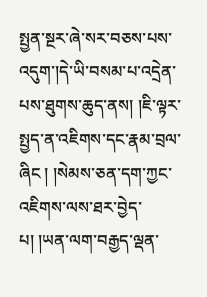སྤྱན་སྔར་ཞེ་སར་བཅས་པས་འདུག་།དེ་ཡི་བསམ་པ་འདྲེན་པས་ཐུགས་ཆུད་ནས། །ཇི་ལྟར་སྤྱད་ན་འཇིགས་དང་རྣམ་བྲལ་ཞིང ། །སེམས་ཅན་དག་ཀྱང་འཇིགས་ལས་ཐར་བྱེད་པ། །ཡན་ལག་བརྒྱད་ལྡན་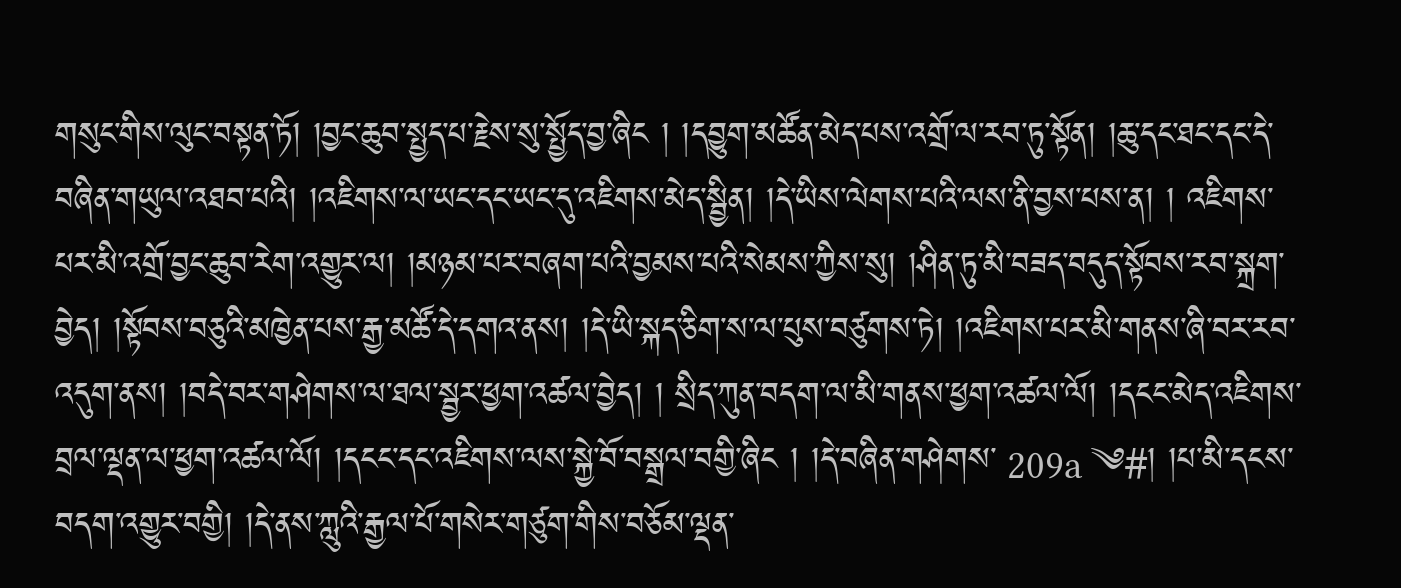གསུང་གིས་ལུང་བསྟན་ཏོ། །བྱང་ཆུབ་སྤྱད་པ་རྗེས་སུ་སྤྱོད་བྱ་ཞིང ། །དབྱུག་མཚོན་མེད་པས་འགྲོ་ལ་རབ་ཏུ་སྟོན། །ཆུ་དང་ཐང་དང་དེ་བཞིན་གཡུལ་འཐབ་པའི། །འཇིགས་ལ་ཡང་དང་ཡང་དུ་འཇིགས་མེད་སྦྱིན། །དེ་ཡིས་ལེགས་པའི་ལས་ནི་བྱས་པས་ན། ། འཇིགས་པར་མི་འགྲོ་བྱང་ཆུབ་རེག་འགྱུར་ལ། །མཉམ་པར་བཞག་པའི་བྱམས་པའི་སེམས་ཀྱིས་སུ། །ཤིན་ཏུ་མི་བཟད་བདུད་སྟོབས་རབ་སྐྲག་བྱེད། །སྟོབས་བཅུའི་མཁྱེན་པས་རྒྱ་མཚོ་དེ་དགའ་ནས། །དེ་ཡི་སྐད་ཅིག་ས་ལ་པུས་བཙུགས་ཏེ། །འཇིགས་པར་མི་གནས་ཞི་བར་རབ་འདུག་ནས། །བདེ་བར་གཤེགས་ལ་ཐལ་སྦྱར་ཕྱག་འཚལ་བྱེད། ། སྲིད་ཀུན་བདག་ལ་མི་གནས་ཕྱག་འཚལ་ལོ། །དངང་མེད་འཇིགས་བྲལ་ལྡན་ལ་ཕྱག་འཚལ་ལོ། །དངང་དང་འཇིགས་ལས་སྐྱེ་བོ་བསྒྲལ་བགྱི་ཞིང ། །དེ་བཞིན་གཤེགས་ 209a ༄#། །པ་མི་དངས་བདག་འགྱུར་བགྱི། །དེ་ནས་ཀླུའི་རྒྱལ་པོ་གསེར་གཙུག་གིས་བཅོམ་ལྡན་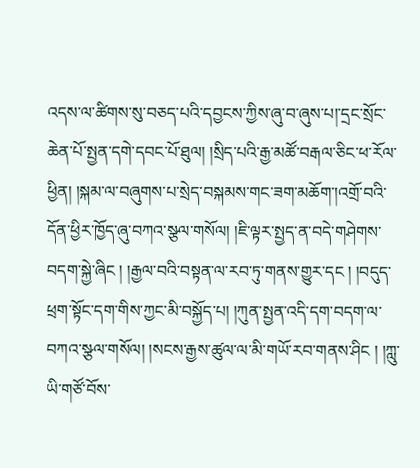འདས་ལ་ཚིགས་སུ་བཅད་པའི་དབྱངས་ཀྱིས་ཞུ་བ་ཞུས་པ།་དྲང་སྲོང་ཆེན་པོ་སྤྱན་དགེ་དབང་པོ་ཐུལ། །སྲིད་པའི་རྒྱ་མཚོ་བརྒལ་ཅིང་ཕ་རོལ་ཕྱིན། །སྐམ་ལ་བཞུགས་པ་སྲེད་བསྐམས་གང་ཟག་མཆོག་།འགྲོ་བའི་དོན་ཕྱིར་ཁྱོད་ཞུ་བཀའ་སྩལ་གསོལ། །ཇི་ལྟར་སྤྱད་ན་བདེ་གཤེགས་བདག་སྐྱེ་ཞིང ། །རྒྱལ་བའི་བསྟན་ལ་རབ་ཏུ་གནས་གྱུར་དང ། །བདུད་ཕྲག་སྟོང་དག་གིས་ཀྱང་མི་བསྐྱོད་པ། །ཀུན་སྤྱན་འདི་དག་བདག་ལ་བཀའ་སྩལ་གསོལ། །སངས་རྒྱས་ཚུལ་ལ་མི་གཡོ་རབ་གནས་ཤིང ། །ཀླུ་ཡི་གཙོ་བོས་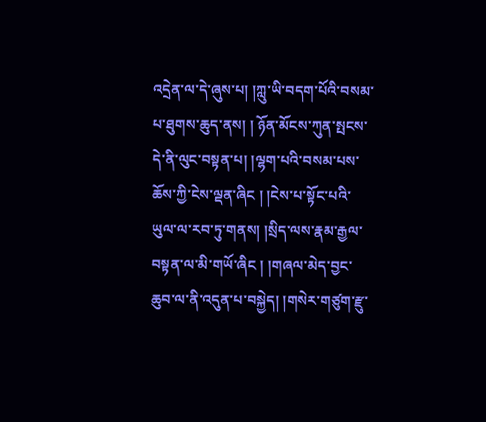འདྲེན་ལ་དེ་ཞུས་པ། །ཀླུ་ཡི་བདག་པོའི་བསམ་པ་ཐུགས་ཆུད་ནས། ། ཉོན་མོངས་ཀུན་སྤངས་དེ་ནི་ལུང་བསྟན་པ། །ལྷག་པའི་བསམ་པས་ཆོས་ཀྱི་ངེས་ལྡན་ཞིང ། །ངེས་པ་སྟོང་པའི་ཡུལ་ལ་རབ་ཏུ་གནས། །སྲིད་ལས་རྣམ་རྒྱལ་བསྟན་ལ་མི་གཡོ་ཞིང ། །གཞལ་མེད་བྱང་ཆུབ་ལ་ནི་འདུན་པ་བསྐྱེད། །གསེར་གཙུག་རྫུ་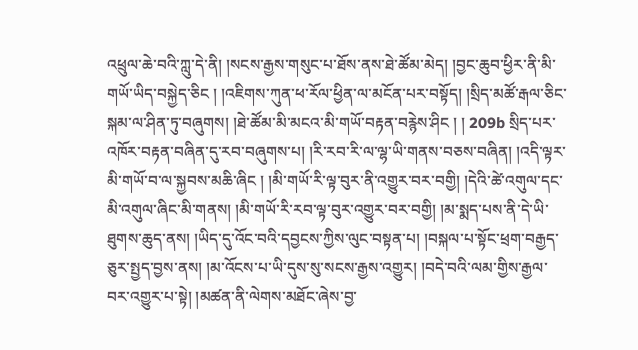འཕྲུལ་ཆེ་བའི་ཀླུ་དེ་ནི། །སངས་རྒྱས་གསུང་པ་ཐོས་ནས་ཐེ་ཚོམ་མེད། །བྱང་ཆུབ་ཕྱིར་ནི་མི་གཡོ་ཡིད་བསྐྱེད་ཅིང ། །འཇིགས་ཀུན་ཕ་རོལ་ཕྱིན་ལ་མངོན་པར་བསྟོད། །སྲིད་མཚོ་རྒལ་ཅིང་སྐམ་ལ་ཤིན་ཏུ་བཞུགས། །ཐེ་ཚོམ་མི་མངའ་མི་གཡོ་བརྟན་བརྙེས་ཤིང ། ། 209b སྲིད་པར་འཁོར་བརྟན་བཞིན་དུ་རབ་བཞུགས་པ། །རི་རབ་རི་ལ་ལྷ་ཡི་གནས་བཅས་བཞིན། །འདི་ལྟར་མི་གཡོ་བ་ལ་སྐྱབས་མཆི་ཞིང ། །མི་གཡོ་རི་ལྟ་བུར་ནི་འགྱུར་བར་བགྱི། །དེའི་ཚེ་འགུལ་དང་མི་འགུལ་ཞིང་མི་གནས། །མི་གཡོ་རི་རབ་ལྟ་བུར་འགྱུར་བར་བགྱི། །མ་སྨད་པས་ནི་དེ་ཡི་ཐུགས་ཆུད་ནས། །ཡིད་དུ་འོང་བའི་དབྱངས་ཀྱིས་ལུང་བསྟན་པ། །བསྐལ་པ་སྟོང་ཕྲག་བརྒྱད་ཅུར་སྤྱད་བྱས་ནས། །མ་འོངས་པ་ཡི་དུས་སུ་སངས་རྒྱས་འགྱུར། །བདེ་བའི་ལམ་གྱིས་རྒྱལ་བར་འགྱུར་པ་སྟེ། །མཚན་ནི་ལེགས་མཐོང་ཞེས་བྱ་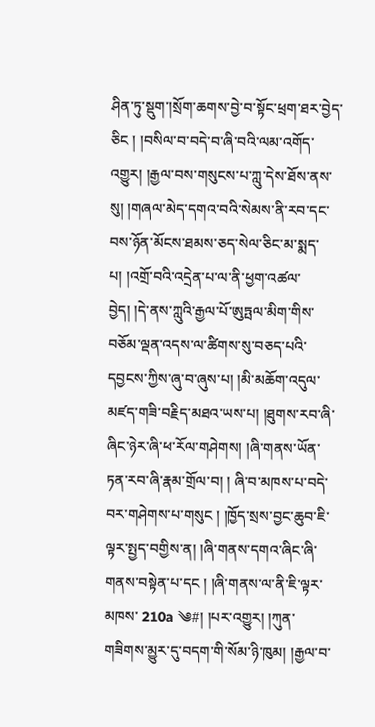ཤིན་ཏུ་སྡུག་།སྲོག་ཆགས་བྱེ་བ་སྟོང་ཕྲག་ཐར་བྱེད་ཅིང ། །བསིལ་བ་བདེ་བ་ཞི་བའི་ལམ་འགོད་འགྱུར། །རྒྱལ་བས་གསུངས་པ་ཀླུ་དེས་ཐོས་ནས་སུ། །གཞལ་མེད་དགའ་བའི་སེམས་ནི་རབ་དང་བས་ཉོན་མོངས་ཐམས་ཅད་སེལ་ཅིང་མ་སྨད་པ། །འགྲོ་བའི་འདྲེན་པ་ལ་ནི་ཕྱག་འཚལ་བྱེད། །དེ་ནས་ཀླུའི་རྒྱལ་པོ་ཨུཏྤལ་མིག་གིས་བཅོམ་ལྡན་འདས་ལ་ཚིགས་སུ་བཅད་པའི་དབྱངས་ཀྱིས་ཞུ་བ་ཞུས་པ། །མི་མཆོག་འདུལ་མཛད་གཟི་བརྗིད་མཐའ་ཡས་པ། །ཐུགས་རབ་ཞི་ཞིང་ཉེར་ཞི་ཕ་རོལ་གཤེགས། །ཞི་གནས་ཡོན་ཏན་རབ་ཞི་རྣམ་གྲོལ་བ། ། ཞི་བ་མཁས་པ་བདེ་བར་གཤེགས་པ་གསུང ། །ཁྱོད་སྲས་བྱང་ཆུབ་ཇི་ལྟར་སྤྱད་བགྱིས་ན། །ཞི་གནས་དགའ་ཞིང་ཞི་གནས་བསྟེན་པ་དང ། །ཞི་གནས་ལ་ནི་ཇི་ལྟར་མཁས་ 210a ༄#། །པར་འགྱུར། །ཀུན་གཟིགས་མྱུར་དུ་བདག་གི་སོམ་ཉི་ཁུམ། །རྒྱལ་བ་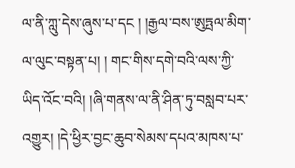ལ་ནི་ཀླུ་དེས་ཞུས་པ་དང ། །རྒྱལ་བས་ཨུཏྤལ་མིག་ལ་ལུང་བསྟན་པ། ། གང་གིས་དགེ་བའི་ལས་ཀྱི་ཡིད་འོང་བའི། །ཞི་གནས་ལ་ནི་ཤིན་ཏུ་བསླབ་པར་འགྱུར། །དེ་ཕྱིར་བྱང་ཆུབ་སེམས་དཔའ་མཁས་པ་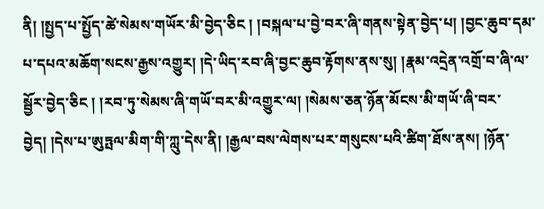ནི། །སྤྱད་པ་སྤྱོད་ཚེ་སེམས་གཡོར་མི་བྱེད་ཅིང ། །བསྐལ་པ་བྱེ་བར་ཞི་གནས་སྟེན་བྱེད་པ། །བྱང་ཆུབ་དམ་པ་དཔའ་མཆོག་སངས་རྒྱས་འགྱུར། །དེ་ཡིད་རབ་ཞི་བྱང་ཆུབ་རྟོགས་ནས་སུ། །རྣམ་འདྲེན་འགྲོ་བ་ཞི་ལ་སྦྱོར་བྱེད་ཅིང ། །རབ་ཏུ་སེམས་ཞི་གཡོ་བར་མི་འགྱུར་ལ། །སེམས་ཅན་ཉོན་མོངས་མི་གཡོ་ཞི་བར་བྱེད། །དེས་པ་ཨུཏྤལ་མིག་གི་ཀླུ་དེས་ནི། །རྒྱལ་བས་ལེགས་པར་གསུངས་པའི་ཚིག་ཐོས་ནས། །ཉོན་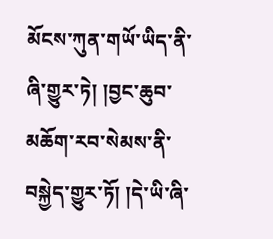མོངས་ཀུན་གཡོ་ཡིད་ནི་ཞི་གྱུར་ཏེ། །བྱང་ཆུབ་མཆོག་རབ་སེམས་ནི་བསྐྱེད་གྱུར་ཏོ། །དེ་ཡི་ཞི་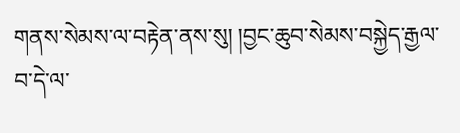གནས་སེམས་ལ་བརྟེན་ནས་སུ། །བྱང་ཆུབ་སེམས་བསྐྱེད་རྒྱལ་བ་དེ་ལ་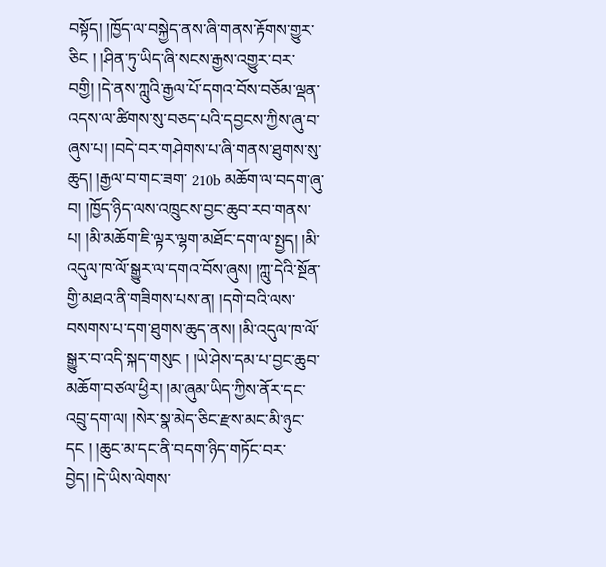བསྟོད། །ཁྱོད་ལ་བསྐྱེད་ནས་ཞི་གནས་རྟོགས་གྱུར་ཅིང ། །ཤིན་ཏུ་ཡིད་ཞི་སངས་རྒྱས་འགྱུར་བར་བགྱི། །དེ་ནས་ཀླུའི་རྒྱལ་པོ་དགའ་བོས་བཅོམ་ལྡན་འདས་ལ་ཚིགས་སུ་བཅད་པའི་དབྱངས་ཀྱིས་ཞུ་བ་ཞུས་པ། །བདེ་བར་གཤེགས་པ་ཞི་གནས་ཐུགས་སུ་ཆུད། །རྒྱལ་བ་གང་ཟག་ 210b མཆོག་ལ་བདག་ཞུ་བ། །ཁྱོད་ཉིད་ལས་འཁྲུངས་བྱང་ཆུབ་རབ་གནས་པ། །མི་མཆོག་ཇི་ལྟར་ལྷག་མཐོང་དག་ལ་སྤྱད། །མི་འདུལ་ཁ་ལོ་སྒྱུར་ལ་དགའ་བོས་ཞུས། །ཀླུ་དེའི་སྔོན་གྱི་མཐའ་ནི་གཟིགས་པས་ན། །དགེ་བའི་ལས་བསགས་པ་དག་ཐུགས་ཆུད་ནས། །མི་འདུལ་ཁ་ལོ་སྒྱུར་བ་འདི་སྐད་གསུང ། །ཡེ་ཤེས་དམ་པ་བྱང་ཆུབ་མཆོག་བཙལ་ཕྱིར། །མ་ཞུམ་ཡིད་ཀྱིས་ནོར་དང་འབྲུ་དག་ལ། །སེར་སྣ་མེད་ཅིང་རྫས་མང་མི་ཉུང་དང ། །ཆུང་མ་དང་ནི་བདག་ཉིད་གཏོང་བར་བྱེད། །དེ་ཡིས་ལེགས་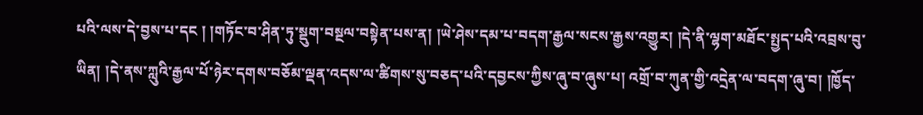པའི་ལས་དེ་བྱས་པ་དང ། །གཏོང་བ་ཤིན་ཏུ་སྡུག་བསྔལ་བསྟེན་པས་ན། །ཡེ་ཤེས་དམ་པ་བདག་རྒྱལ་སངས་རྒྱས་འགྱུར། །དེ་ནི་ལྷག་མཐོང་སྤྱད་པའི་འབྲས་བུ་ཡིན། །དེ་ནས་ཀླུའི་རྒྱལ་པོ་ཉེར་དགས་བཅོམ་ལྡན་འདས་ལ་ཚིགས་སུ་བཅད་པའི་དབྱངས་ཀྱིས་ཞུ་བ་ཞུས་པ། འགྲོ་བ་ཀུན་གྱི་འདྲེན་ལ་བདག་ཞུ་བ། །ཁྱོད་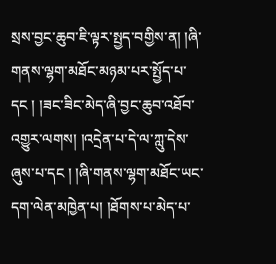སྲས་བྱང་ཆུབ་ཇི་ལྟར་སྤྱད་བགྱིས་ན། །ཞི་གནས་ལྷག་མཐོང་མཉམ་པར་སྤྱོད་པ་དང ། །ཟང་ཟིང་མེད་ཞི་བྱང་ཆུབ་འཐོབ་འགྱུར་ལགས། །འདྲེན་པ་དེ་ལ་ཀླུ་དེས་ཞུས་པ་དང ། །ཞི་གནས་ལྷག་མཐོང་ཡང་དག་ལེན་མཁྱེན་པ། །ཐོགས་པ་མེད་པ་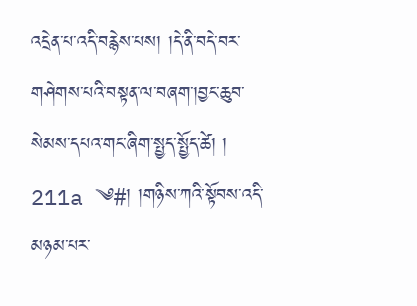འདྲེན་པ་འདི་བརྙེས་པས། །དེ་ནི་བདེ་བར་གཤེགས་པའི་བསྟན་ལ་བཞག་།བྱང་ཆུབ་སེམས་དཔའ་གང་ཞིག་སྤྱད་སྤྱོད་ཚེ། ། 211a ༄#། །གཉིས་ཀའི་སྟོབས་འདི་མཉམ་པར་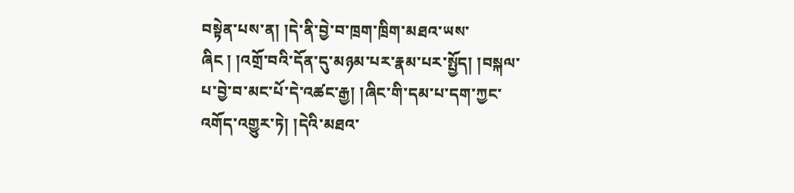བསྟེན་པས་ན། །དེ་ནི་བྱེ་བ་ཁྲག་ཁྲིག་མཐའ་ཡས་ཞིང ། །འགྲོ་བའི་དོན་དུ་མཉམ་པར་རྣམ་པར་སྤྱོད། །བསྐལ་པ་བྱེ་བ་མང་པོ་དེ་འཚང་རྒྱ། །ཞིང་གི་དམ་པ་དག་ཀྱང་འགོད་འགྱུར་ཏེ། །དེའི་མཐའ་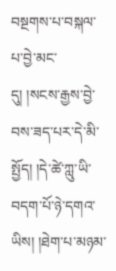བསྔགས་པ་བསྐལ་པ་བྱེ་མང་དུ། །སངས་རྒྱས་བྱེ་བས་ཟད་པར་དེ་མི་སྤྱོད། །དེ་ཚེ་ཀླུ་ཡི་བདག་པོ་ཉེ་དགའ་ཡིས། །ཐེག་པ་མཉམ་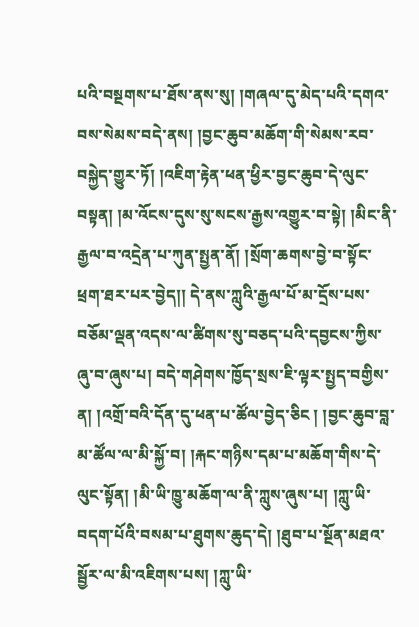པའི་བསྔགས་པ་ཐོས་ནས་སུ། །གཞལ་དུ་མེད་པའི་དགའ་བས་སེམས་བདེ་ནས། །བྱང་ཆུབ་མཆོག་གི་སེམས་རབ་བསྐྱེད་གྱུར་ཏོ། །འཇིག་རྟེན་ཕན་ཕྱིར་བྱང་ཆུབ་དེ་ལུང་བསྟན། །མ་འོངས་དུས་སུ་སངས་རྒྱས་འགྱུར་བ་སྟེ། །མིང་ནི་རྒྱལ་བ་འདྲེན་པ་ཀུན་སྤྱན་ནོ། །སྲོག་ཆགས་བྱེ་བ་སྟོང་ཕྲག་ཐར་པར་བྱེད།། དེ་ནས་ཀླུའི་རྒྱལ་པོ་མ་དྲོས་པས་བཅོམ་ལྡན་འདས་ལ་ཚིགས་སུ་བཅད་པའི་དབྱངས་ཀྱིས་ཞུ་བ་ཞུས་པ། བདེ་གཤེགས་ཁྱོད་སྲས་ཇི་ལྟར་སྤྱད་བགྱིས་ན། །འགྲོ་བའི་དོན་དུ་ཕན་པ་ཚོལ་བྱེད་ཅིང ། །བྱང་ཆུབ་བླ་མ་ཚོལ་ལ་མི་སྐྱོ་བ། །རྐང་གཉིས་དམ་པ་མཆོག་གིས་དེ་ལུང་སྟོན། །མི་ཡི་ཁྱུ་མཆོག་ལ་ནི་ཀླུས་ཞུས་པ། །ཀླུ་ཡི་བདག་པོའི་བསམ་པ་ཐུགས་ཆུད་དེ། །ཐུབ་པ་སྔོན་མཐའ་སྦྱོར་ལ་མི་འཇིགས་པས། །ཀླུ་ཡི་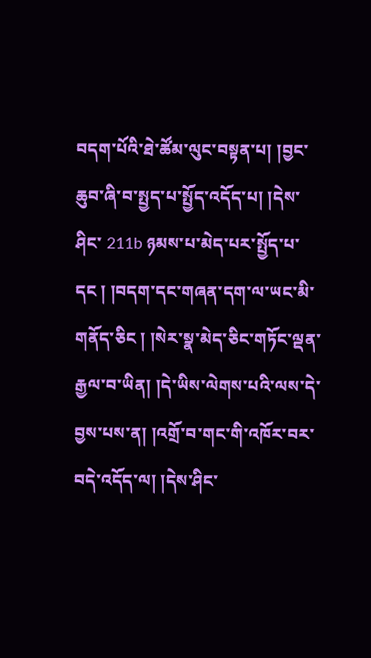བདག་པོའི་ཐེ་ཚོམ་ལུང་བསྟན་པ། །བྱང་ཆུབ་ཞི་བ་སྤྱད་པ་སྤྱོད་འདོད་པ། །དེས་ཤིང་ 211b ཉམས་པ་མེད་པར་སྤྱོད་པ་དང ། །བདག་དང་གཞན་དག་ལ་ཡང་མི་གནོད་ཅིང ། །སེར་སྣ་མེད་ཅིང་གཏོང་ལྡན་རྒྱལ་བ་ཡིན། །དེ་ཡིས་ལེགས་པའི་ལས་དེ་བྱས་པས་ན། །འགྲོ་བ་གང་གི་འཁོར་བར་བདེ་འདོད་ལ། །དེས་ཤིང་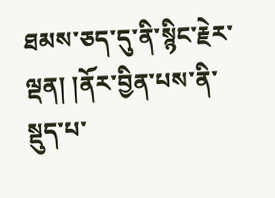ཐམས་ཅད་དུ་ནི་སྙིང་རྗེར་ལྡན། །ནོར་བྱིན་པས་ནི་སྡུད་པ་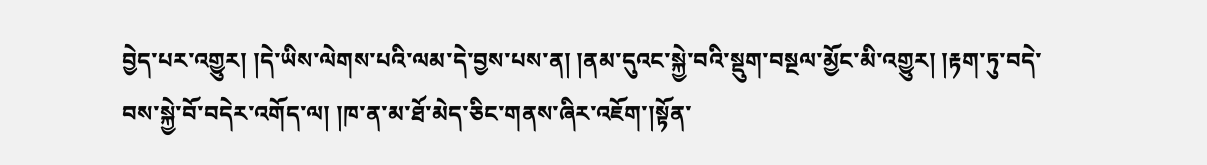བྱེད་པར་འགྱུར། །དེ་ཡིས་ལེགས་པའི་ལམ་དེ་བྱས་པས་ན། །ནམ་དུའང་སྐྱེ་བའི་སྡུག་བསྔལ་མྱོང་མི་འགྱུར། །རྟག་ཏུ་བདེ་བས་སྐྱེ་བོ་བདེར་འགོད་ལ། །ཁ་ན་མ་ཐོ་མེད་ཅིང་གནས་ཞིར་འཇོག་།སྟོན་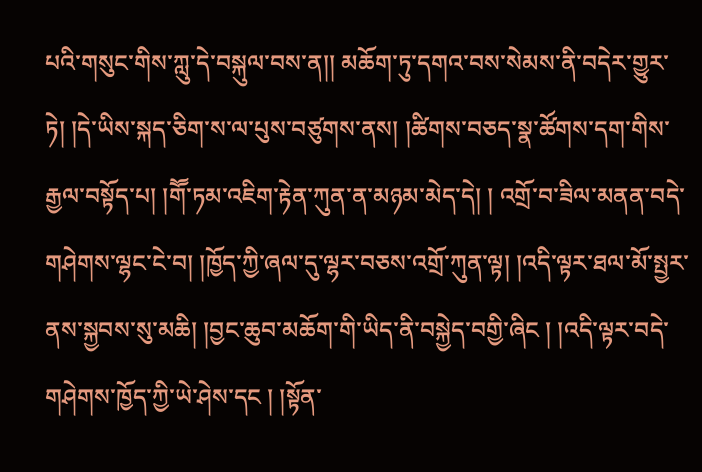པའི་གསུང་གིས་ཀླུ་དེ་བསྐུལ་བས་ན།། མཆོག་ཏུ་དགའ་བས་སེམས་ནི་བདེར་གྱུར་ཏེ། །དེ་ཡིས་སྐད་ཅིག་ས་ལ་པུས་བཙུགས་ནས། །ཚིགས་བཅད་སྣ་ཚོགས་དག་གིས་རྒྱལ་བསྟོད་པ། །གཽ་ཏམ་འཇིག་རྟེན་ཀུན་ན་མཉམ་མེད་དེ། ། འགྲོ་བ་ཟིལ་མནན་བདེ་གཤེགས་ལྷང་ངེ་བ། །ཁྱོད་ཀྱི་ཞལ་དུ་ལྷར་བཅས་འགྲོ་ཀུན་ལྟ། །འདི་ལྟར་ཐལ་མོ་སྤྱར་ནས་སྐྱབས་སུ་མཆི། །བྱང་ཆུབ་མཆོག་གི་ཡིད་ནི་བསྐྱེད་བགྱི་ཞིང ། །འདི་ལྟར་བདེ་གཤེགས་ཁྱོད་ཀྱི་ཡེ་ཤེས་དང ། །སྟོན་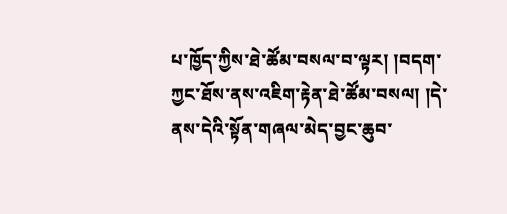པ་ཁྱོད་ཀྱིས་ཐེ་ཚོམ་བསལ་བ་ལྟར། །བདག་ཀྱང་ཐོས་ནས་འཇིག་རྟེན་ཐེ་ཚོམ་བསལ། །དེ་ནས་དེའི་སྟོན་གཞལ་མེད་བྱང་ཆུབ་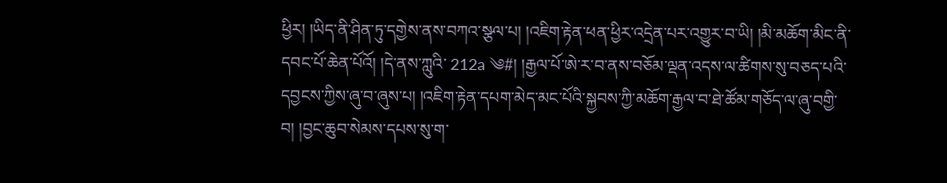ཕྱིར། །ཡིད་ནི་ཤིན་ཏུ་དགྱེས་ནས་བཀའ་སྩལ་པ། །འཇིག་རྟེན་ཕན་ཕྱིར་འདྲེན་པར་འགྱུར་བ་ཡི། །མི་མཆོག་མིང་ནི་དབང་པོ་ཆེན་པོའོ། །དེ་ནས་ཀླུའི་ 212a ༄#། །རྒྱལ་པོ་ཨེ་ར་བ་ནས་བཅོམ་ལྡན་འདས་ལ་ཚིགས་སུ་བཅད་པའི་དབྱངས་ཀྱིས་ཞུ་བ་ཞུས་པ། །འཇིག་རྟེན་དཔག་མེད་མང་པོའི་སྐྱབས་ཀྱི་མཆོག་རྒྱལ་བ་ཐེ་ཚོམ་གཅོད་ལ་ཞུ་བགྱི་བ། །བྱང་ཆུབ་སེམས་དཔས་སུ་ག་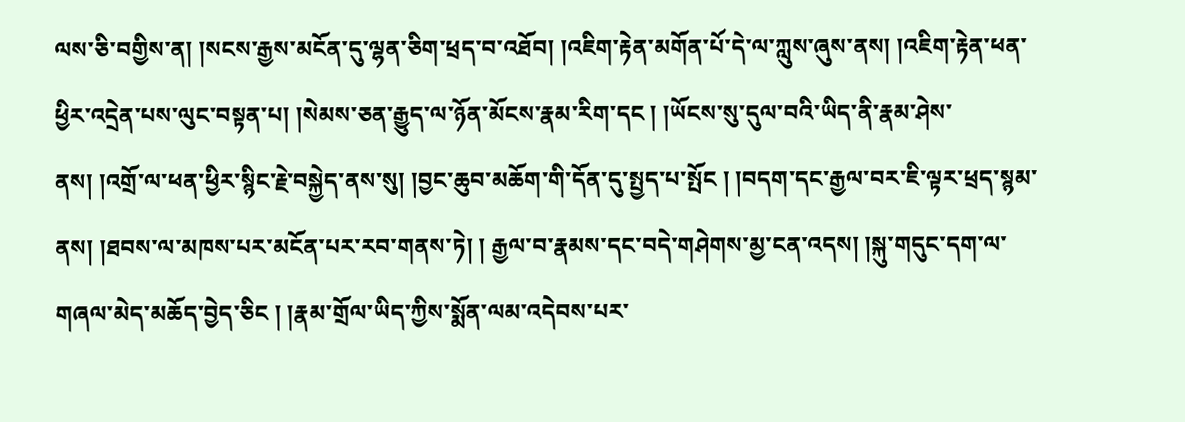ལས་ཅི་བགྱིས་ན། །སངས་རྒྱས་མངོན་དུ་ལྷན་ཅིག་ཕྲད་བ་འཐོབ། །འཇིག་རྟེན་མགོན་པོ་དེ་ལ་ཀླུས་ཞུས་ནས། །འཇིག་རྟེན་ཕན་ཕྱིར་འདྲེན་པས་ལུང་བསྟན་པ། །སེམས་ཅན་རྒྱུད་ལ་ཉོན་མོངས་རྣམ་རིག་དང ། །ཡོངས་སུ་དུལ་བའི་ཡིད་ནི་རྣམ་ཤེས་ནས། །འགྲོ་ལ་ཕན་ཕྱིར་སྙིང་རྗེ་བསྐྱེད་ནས་སུ། །བྱང་ཆུབ་མཆོག་གི་དོན་དུ་སྤྱད་པ་སྤོང ། །བདག་དང་རྒྱལ་བར་ཇི་ལྟར་ཕྲད་སྙམ་ནས། །ཐབས་ལ་མཁས་པར་མངོན་པར་རབ་གནས་ཏེ། ། རྒྱལ་བ་རྣམས་དང་བདེ་གཤེགས་མྱ་ངན་འདས། །སྐུ་གདུང་དག་ལ་གཞལ་མེད་མཆོད་བྱེད་ཅིང ། །རྣམ་གྲོལ་ཡིད་ཀྱིས་སྨོན་ལམ་འདེབས་པར་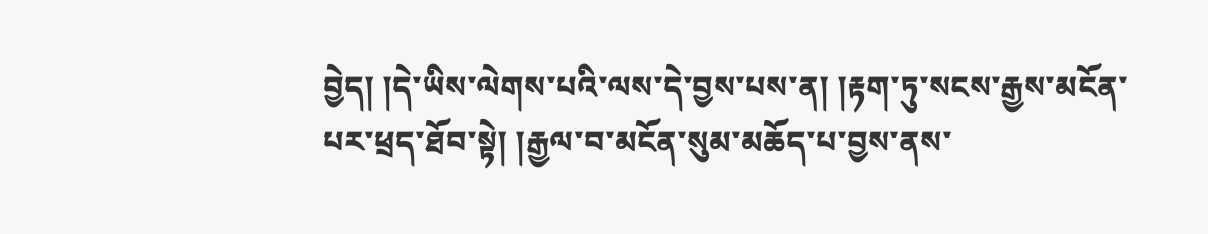བྱེད། །དེ་ཡིས་ལེགས་པའི་ལས་དེ་བྱས་པས་ན། །རྟག་ཏུ་སངས་རྒྱས་མངོན་པར་ཕྲད་ཐོབ་སྟེ། །རྒྱལ་བ་མངོན་སུམ་མཆོད་པ་བྱས་ནས་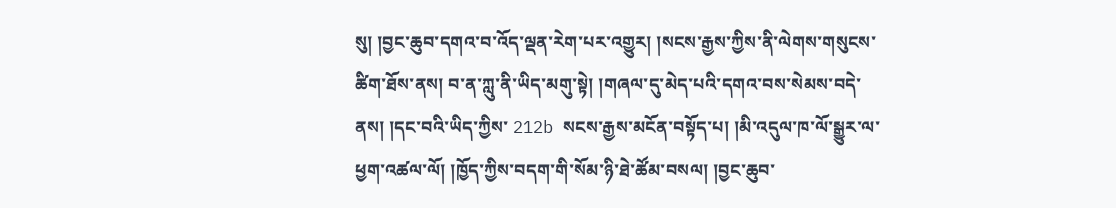སུ། །བྱང་ཆུབ་དགའ་བ་འོད་ལྡན་རེག་པར་འགྱུར། །སངས་རྒྱས་ཀྱིས་ནི་ལེགས་གསུངས་ཚིག་ཐོས་ནས། བ་ན་ཀླུ་ནི་ཡིད་མགུ་སྟེ། །གཞལ་དུ་མེད་པའི་དགའ་བས་སེམས་བདེ་ནས། །དང་བའི་ཡིད་ཀྱིས་ 212b སངས་རྒྱས་མངོན་བསྟོད་པ། །མི་འདུལ་ཁ་ལོ་སྒྱུར་ལ་ཕྱག་འཚལ་ལོ། །ཁྱོད་ཀྱིས་བདག་གི་སོམ་ཉི་ཐེ་ཚོམ་བསལ། །བྱང་ཆུབ་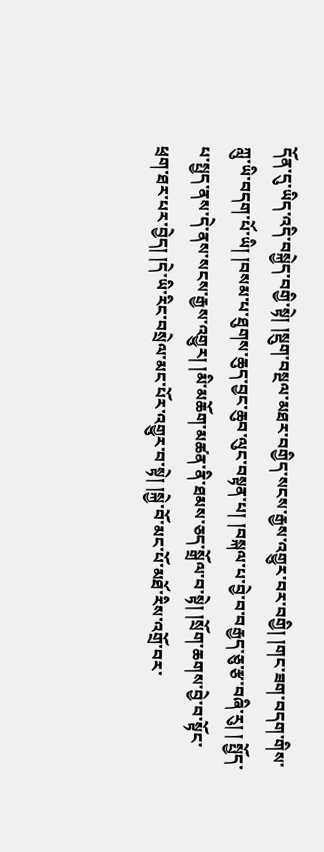དོན་དུ་ཡིད་འདི་བསྐྱེད་བགྱི་སྟེ། །སྡུག་བསྔལ་མཐར་བགྱིད་སངས་རྒྱས་འགྱུར་བར་བགྱི། །གང་ཟག་བདག་གིས་ཀླུ་ཡི་བདག་པོ་ཡི། །བསམ་པ་ཐུགས་ཆུད་བྱང་ཆུབ་ལུང་བསྟན་པ། །བསྐལ་པ་བྱེ་བ་བརྒྱད་ཅུ་རྩ་བཞི་རུ། ། སྤྱོད་པ་སྤྱད་ནས་དེ་ནས་སངས་རྒྱས་འགྱུར། །མི་མཆོག་མཚན་ནི་ཐམས་ཅད་སྒྲོལ་བ་སྟེ། །སྲོག་ཆགས་བྱེ་བ་སྟོང་ཕྲག་ཐར་པར་བྱེད། །དེ་ཡི་རིང་བསྲེལ་མང་པོར་འགྱུར་བ་སྟེ། །སྐྱེ་བོ་མང་པོ་མཐོ་རིས་འགྲོ་བར་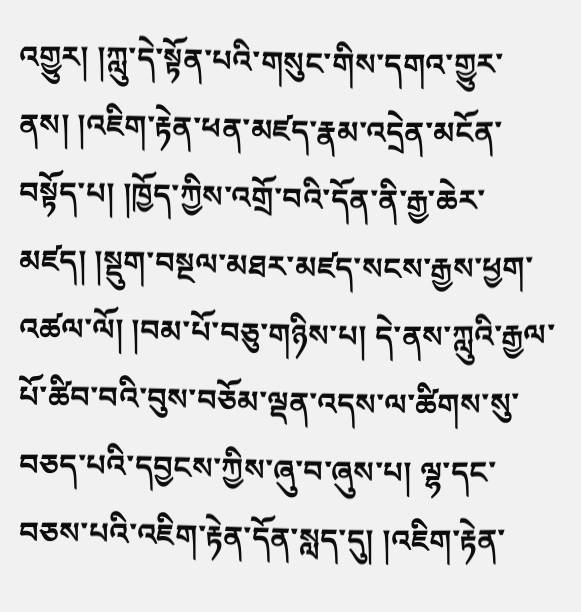འགྱུར། །ཀླུ་དེ་སྟོན་པའི་གསུང་གིས་དགའ་གྱུར་ནས། །འཇིག་རྟེན་ཕན་མཛད་རྣམ་འདྲེན་མངོན་བསྟོད་པ། །ཁྱོད་ཀྱིས་འགྲོ་བའི་དོན་ནི་རྒྱ་ཆེར་མཛད། །སྡུག་བསྔལ་མཐར་མཛད་སངས་རྒྱས་ཕྱག་འཚལ་ལོ། །བམ་པོ་བཅུ་གཉིས་པ། དེ་ནས་ཀླུའི་རྒྱལ་པོ་ཚིབ་བའི་བུས་བཅོམ་ལྡན་འདས་ལ་ཚིགས་སུ་བཅད་པའི་དབྱངས་ཀྱིས་ཞུ་བ་ཞུས་པ། ལྷ་དང་བཅས་པའི་འཇིག་རྟེན་དོན་སླད་དུ། །འཇིག་རྟེན་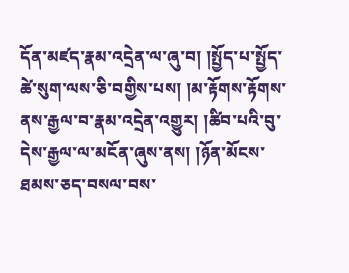དོན་མཛད་རྣམ་འདྲེན་ལ་ཞུ་བ། །སྤྱོད་པ་སྤྱོད་ཚེ་སུག་ལས་ཅི་བགྱིས་པས། །མ་རྟོགས་རྟོགས་ནས་རྒྱལ་བ་རྣམ་འདྲེན་འགྱུར། །ཚིབ་པའི་བུ་དེས་རྒྱལ་ལ་མངོན་ཞུས་ནས། །ཉོན་མོངས་ཐམས་ཅད་བསལ་བས་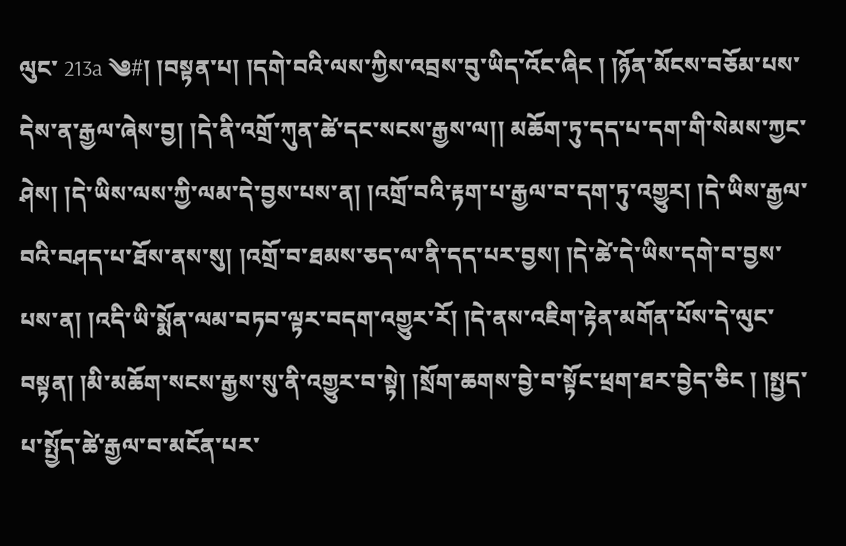ལུང་ 213a ༄#། །བསྟན་པ། །དགེ་བའི་ལས་ཀྱིས་འབྲས་བུ་ཡིད་འོང་ཞིང ། །ཉོན་མོངས་བཅོམ་པས་དེས་ན་རྒྱལ་ཞེས་བྱ། །དེ་ནི་འགྲོ་ཀུན་ཚེ་དང་སངས་རྒྱས་ལ།། མཆོག་ཏུ་དད་པ་དག་གི་སེམས་ཀྱང་ཤེས། །དེ་ཡིས་ལས་ཀྱི་ལམ་དེ་བྱས་པས་ན། །འགྲོ་བའི་རྟག་པ་རྒྱལ་བ་དག་ཏུ་འགྱུར། །དེ་ཡིས་རྒྱལ་བའི་བཤད་པ་ཐོས་ནས་སུ། །འགྲོ་བ་ཐམས་ཅད་ལ་ནི་དད་པར་བྱས། །དེ་ཚེ་དེ་ཡིས་དགེ་བ་བྱས་པས་ན། །འདི་ཡི་སྨོན་ལམ་བཏབ་ལྟར་བདག་འགྱུར་རོ། །དེ་ནས་འཇིག་རྟེན་མགོན་པོས་དེ་ལུང་བསྟན། །མི་མཆོག་སངས་རྒྱས་སུ་ནི་འགྱུར་བ་སྟེ། །སྲོག་ཆགས་བྱེ་བ་སྟོང་ཕྲག་ཐར་བྱེད་ཅིང ། །སྤྱད་པ་སྤྱོད་ཚེ་རྒྱལ་བ་མངོན་པར་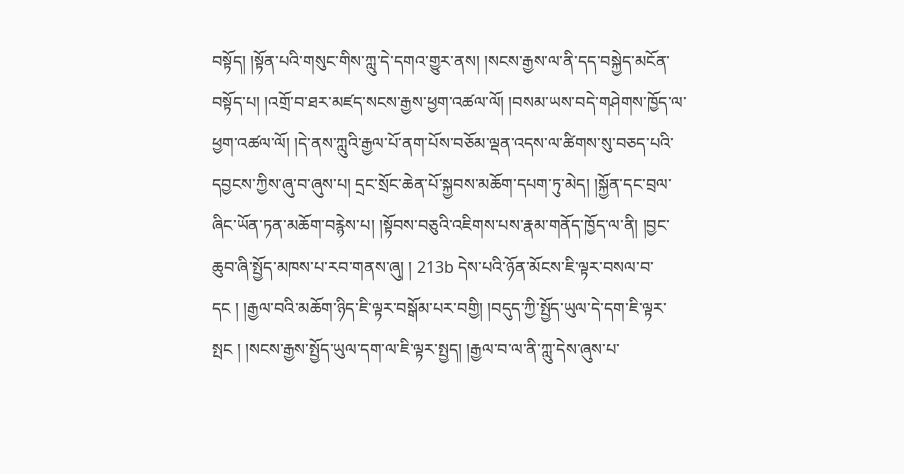བསྟོད། །སྟོན་པའི་གསུང་གིས་ཀླུ་དེ་དགའ་གྱུར་ནས། །སངས་རྒྱས་ལ་ནི་དད་བསྐྱེད་མངོན་བསྟོད་པ། །འགྲོ་བ་ཐར་མཛད་སངས་རྒྱས་ཕྱག་འཚལ་ལོ། །བསམ་ཡས་བདེ་གཤེགས་ཁྱོད་ལ་ཕྱག་འཚལ་ལོ། །དེ་ནས་ཀླུའི་རྒྱལ་པོ་ནག་པོས་བཅོམ་ལྡན་འདས་ལ་ཚིགས་སུ་བཅད་པའི་དབྱངས་ཀྱིས་ཞུ་བ་ཞུས་པ། དྲང་སྲོང་ཆེན་པོ་སྐྱབས་མཆོག་དཔག་ཏུ་མེད། །སྐྱོན་དང་བྲལ་ཞིང་ཡོན་ཏན་མཆོག་བརྙེས་པ། །སྟོབས་བཅུའི་འཇིགས་པས་རྣམ་གནོད་ཁྱོད་ལ་ནི། །བྱང་ཆུབ་ཞི་སྤྱོད་མཁས་པ་རབ་གནས་ཞུ། ། 213b དེས་པའི་ཉོན་མོངས་ཇི་ལྟར་བསལ་བ་དང ། །རྒྱལ་བའི་མཆོག་ཉིད་ཇི་ལྟར་བསྒོམ་པར་བགྱི། །བདུད་ཀྱི་སྤྱོད་ཡུལ་དེ་དག་ཇི་ལྟར་སྤང ། །སངས་རྒྱས་སྤྱོད་ཡུལ་དག་ལ་ཇི་ལྟར་སྤྱད། །རྒྱལ་བ་ལ་ནི་ཀླུ་དེས་ཞུས་པ་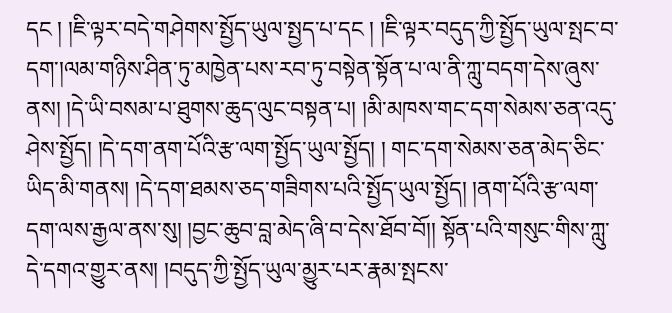དང ། །ཇི་ལྟར་བདེ་གཤེགས་སྤྱོད་ཡུལ་སྤྱད་པ་དང ། །ཇི་ལྟར་བདུད་ཀྱི་སྤྱོད་ཡུལ་སྤང་བ་དག་།ལམ་གཉིས་ཤིན་ཏུ་མཁྱེན་པས་རབ་ཏུ་བསྟེན་སྟོན་པ་ལ་ནི་ཀླུ་བདག་དེས་ཞུས་ནས། །དེ་ཡི་བསམ་པ་ཐུགས་ཆུད་ལུང་བསྟན་པ། །མི་མཁས་གང་དག་སེམས་ཅན་འདུ་ཤེས་སྤྱོད། །དེ་དག་ནག་པོའི་རྩ་ལག་སྤྱོད་ཡུལ་སྤྱོད། ། གང་དག་སེམས་ཅན་མེད་ཅིང་ཡིད་མི་གནས། །དེ་དག་ཐམས་ཅད་གཟིགས་པའི་སྤྱོད་ཡུལ་སྤྱོད། །ནག་པོའི་རྩ་ལག་དག་ལས་རྒྱལ་ནས་སུ། །བྱང་ཆུབ་བླ་མེད་ཞི་བ་དེས་ཐོབ་བོ།། སྟོན་པའི་གསུང་གིས་ཀླུ་དེ་དགའ་གྱུར་ནས། །བདུད་ཀྱི་སྤྱོད་ཡུལ་མྱུར་པར་རྣམ་སྤངས་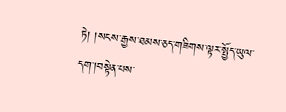ཏེ། །སངས་རྒྱས་ཐམས་ཅད་གཟིགས་ལྟར་སྤྱོད་ཡུལ་དག་།བསྟེན་པས་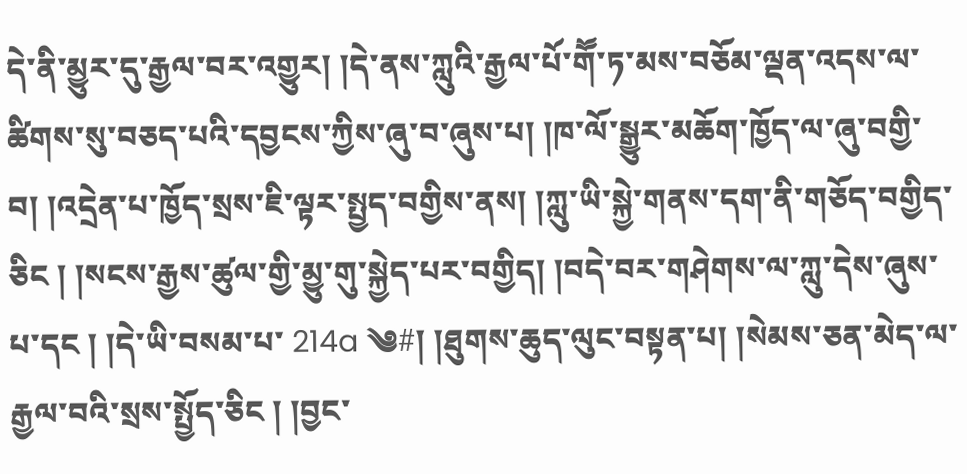དེ་ནི་མྱུར་དུ་རྒྱལ་བར་འགྱུར། །དེ་ནས་ཀླུའི་རྒྱལ་པོ་གཽ་ཏ་མས་བཅོམ་ལྡན་འདས་ལ་ཚིགས་སུ་བཅད་པའི་དབྱངས་ཀྱིས་ཞུ་བ་ཞུས་པ། །ཁ་ལོ་སྒྱུར་མཆོག་ཁྱོད་ལ་ཞུ་བགྱི་བ། །འདྲེན་པ་ཁྱོད་སྲས་ཇི་ལྟར་སྤྱད་བགྱིས་ནས། །ཀླུ་ཡི་སྐྱེ་གནས་དག་ནི་གཅོད་བགྱིད་ཅིང ། །སངས་རྒྱས་ཚུལ་གྱི་མྱུ་གུ་སྐྱེད་པར་བགྱིད། །བདེ་བར་གཤེགས་ལ་ཀླུ་དེས་ཞུས་པ་དང ། །དེ་ཡི་བསམ་པ་ 214a ༄#། །ཐུགས་ཆུད་ལུང་བསྟན་པ། །སེམས་ཅན་མེད་ལ་རྒྱལ་བའི་སྲས་སྤྱོད་ཅིང ། །བྱང་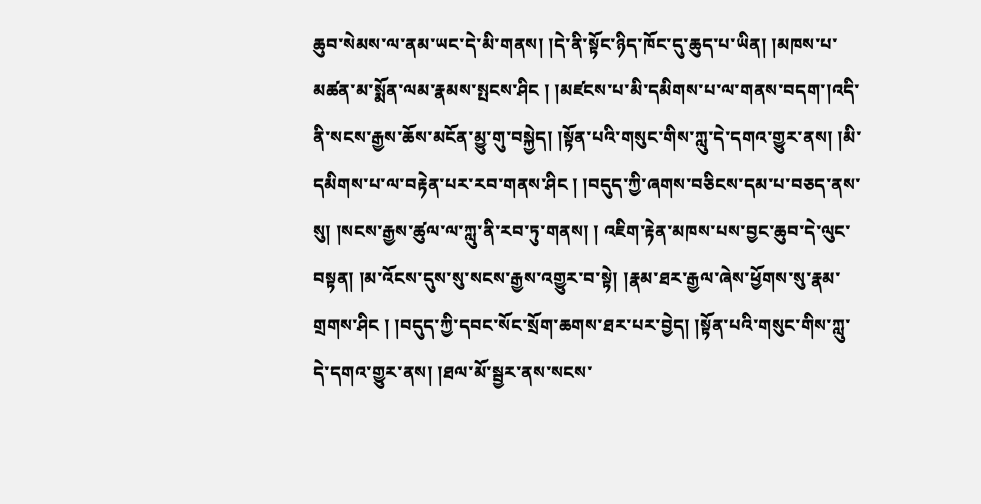ཆུབ་སེམས་ལ་ནམ་ཡང་དེ་མི་གནས། །དེ་ནི་སྟོང་ཉིད་ཁོང་དུ་ཆུད་པ་ཡིན། །མཁས་པ་མཚན་མ་སྨོན་ལམ་རྣམས་སྤངས་ཤིང ། །མཛངས་པ་མི་དམིགས་པ་ལ་གནས་བདག་།འདི་ནི་སངས་རྒྱས་ཆོས་མངོན་མྱུ་གུ་བསྐྱེད། །སྟོན་པའི་གསུང་གིས་ཀླུ་དེ་དགའ་གྱུར་ནས། །མི་དམིགས་པ་ལ་བརྟེན་པར་རབ་གནས་ཤིང ། །བདུད་ཀྱི་ཞགས་བཅིངས་དམ་པ་བཅད་ནས་སུ། །སངས་རྒྱས་ཚུལ་ལ་ཀླུ་ནི་རབ་ཏུ་གནས། ། འཇིག་རྟེན་མཁས་པས་བྱང་ཆུབ་དེ་ལུང་བསྟན། །མ་འོངས་དུས་སུ་སངས་རྒྱས་འགྱུར་བ་སྟེ། །རྣམ་ཐར་རྒྱལ་ཞེས་ཕྱོགས་སུ་རྣམ་གྲགས་ཤིང ། །བདུད་ཀྱི་དབང་སོང་སྲོག་ཆགས་ཐར་པར་བྱེད། །སྟོན་པའི་གསུང་གིས་ཀླུ་དེ་དགའ་གྱུར་ནས། །ཐལ་མོ་སྦྱར་ནས་སངས་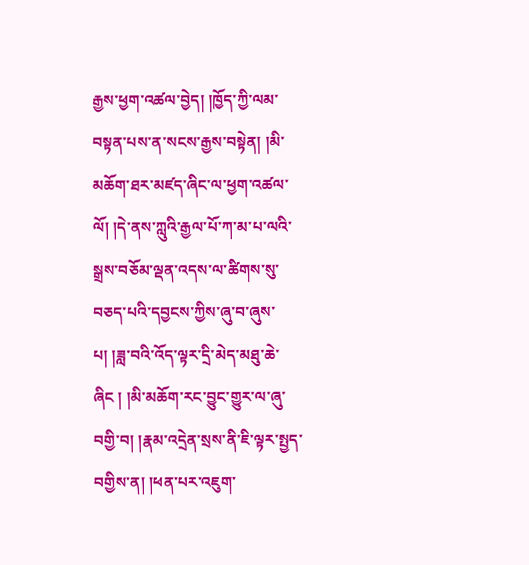རྒྱས་ཕྱག་འཚལ་བྱེད། །ཁྱོད་ཀྱི་ལམ་བསྟན་པས་ན་སངས་རྒྱས་བསྟེན། །མི་མཆོག་ཐར་མཛད་ཞིང་ལ་ཕྱག་འཚལ་ལོ། །དེ་ནས་ཀླུའི་རྒྱལ་པོ་ཀ་མ་པ་ལའི་སྒྲས་བཅོམ་ལྡན་འདས་ལ་ཚིགས་སུ་བཅད་པའི་དབྱངས་ཀྱིས་ཞུ་བ་ཞུས་པ། །ཟླ་བའི་འོད་ལྟར་དྲི་མེད་མཐུ་ཆེ་ཞིང ། །མི་མཆོག་རང་བྱུང་གྱུར་ལ་ཞུ་བགྱི་བ། །རྣམ་འདྲེན་སྲས་ནི་ཇི་ལྟར་སྤྱད་བགྱིས་ན། །ཕན་པར་འཇུག་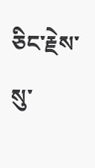ཅིང་རྗེས་སུ་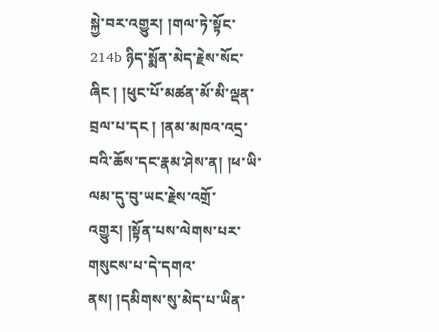སྐྱེ་བར་འགྱུར། །གལ་ཏེ་སྟོང་ 214b ཉིད་སྨོན་མེད་རྗེས་སོང་ཞིང ། །ཕུང་པོ་མཚན་མོ་མི་ལྡན་བྲལ་པ་དང ། །ནམ་མཁའ་འདྲ་བའི་ཆོས་དང་རྣམ་ཤེས་ན། །ཕ་ཡི་ལམ་དུ་བུ་ཡང་རྗེས་འགྲོ་འགྱུར། །སྟོན་པས་ལེགས་པར་གསུངས་པ་དེ་དགའ་ནས། །དམིགས་སུ་མེད་པ་ཡིན་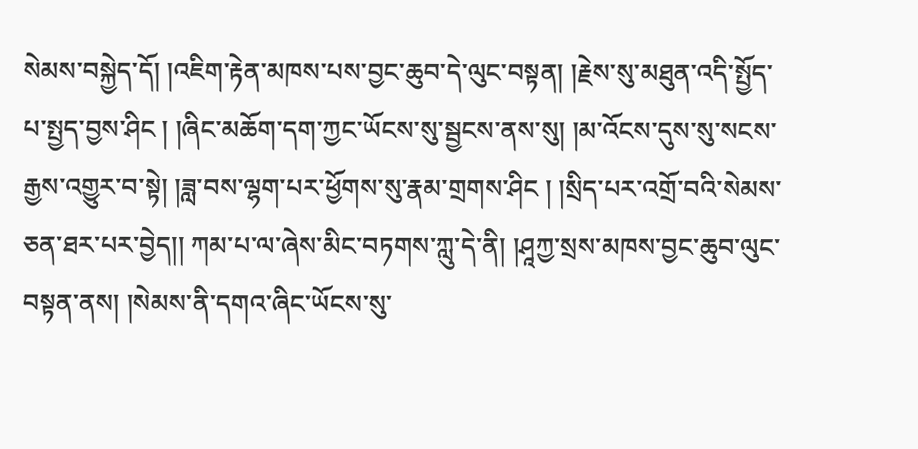སེམས་བསྐྱེད་དོ། །འཇིག་རྟེན་མཁས་པས་བྱང་ཆུབ་དེ་ལུང་བསྟན། །རྗེས་སུ་མཐུན་འདི་སྤྱོད་པ་སྤྱད་བྱས་ཤིང ། །ཞིང་མཆོག་དག་ཀྱང་ཡོངས་སུ་སྦྱངས་ནས་སུ། །མ་འོངས་དུས་སུ་སངས་རྒྱས་འགྱུར་བ་སྟེ། །ཟླ་བས་ལྷག་པར་ཕྱོགས་སུ་རྣམ་གྲགས་ཤིང ། །སྲིད་པར་འགྲོ་བའི་སེམས་ཅན་ཐར་པར་བྱེད།། ཀམ་པ་ལ་ཞེས་མིང་བཏགས་ཀླུ་དེ་ནི། །ཤཱཀྱ་སྲས་མཁས་བྱང་ཆུབ་ལུང་བསྟན་ནས། །སེམས་ནི་དགའ་ཞིང་ཡོངས་སུ་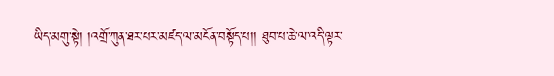ཡིད་མགུ་སྟེ། །འགྲོ་ཀུན་ཐར་པར་མཛད་ལ་མངོན་བསྟོད་པ།། ཐུབ་པ་ཆེ་ལ་འདི་ལྟར་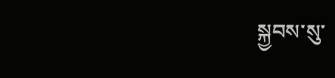སྐྱབས་སུ་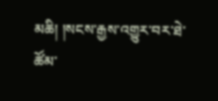མཆི། །སངས་རྒྱས་འགྱུར་བར་ཐེ་ཚོམ་